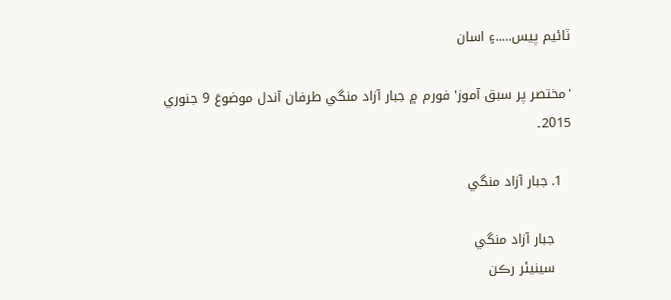ٽائيم پيس…..۽ اسان

'مختصر پر سبق آموز' فورم ۾ جبار آزاد منگي طرفان آندل موضوعَ 9 جنوري 2015۔

  1. جبار آزاد منگي

    جبار آزاد منگي
    سينيئر رڪن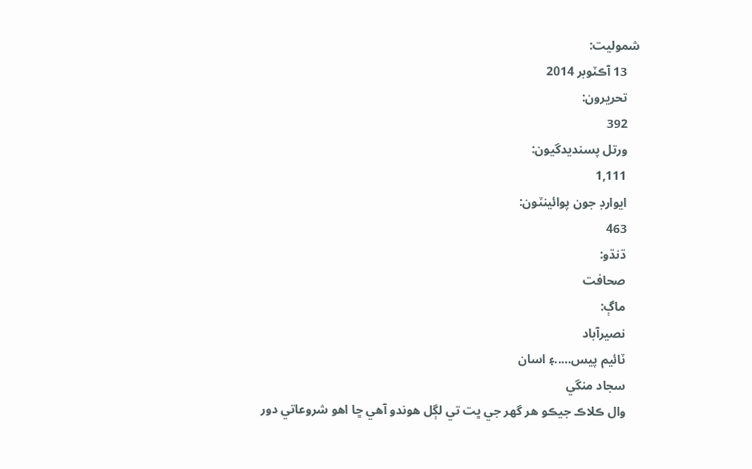شموليت:
    13 آڪٽوبر 2014
    تحريرون:
    392
    ورتل پسنديدگيون:
    1,111
    ايوارڊ جون پوائينٽون:
    463
    ڌنڌو:
    صحافت
    ماڳ:
    نصيرآباد
    ٽائيم پيس…..۽ اسان
    سجاد منگي
    وال ڪلاڪ جيڪو هر گھر جي ڀت تي لڳل هوندو آهي ڇا اهو شروعاتي دور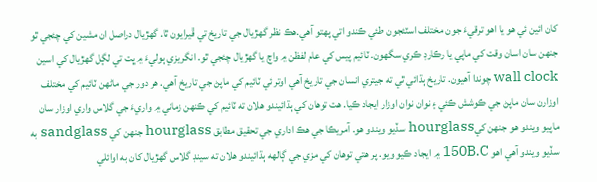کان ائين ئي هو يا اهو ترقيءَ جون مختلف اسٽئجون طئي ڪندو اتي پهتو آهي.هڪ نظر گهڙيال جي تاريخ تي ڦيرايون ٿا. گهڙيال دراصل ان مشين کي چئجي ٿو جنهن سان اسان وقت کي ماپي يا رڪارڊ ڪري سگھون. ٽائيم پيس کي عام لفظن ۾ واچ يا گھڙيال چئجي ٿو. انگريزي ٻوليءَ ۾ ڀت تي لڳل گھڙيال کي اسين wall clock چوندا آهيون. تاريخ ٻڌائي ٿي ته جيتري انسان جي تاريخ آهي اوتر ئي ٽائيم کي ماپڻ جي تاريخ آهي. هر دور جي ماڻهن ٽائيم کي مختلف اوزارن سان ماپڻ جي ڪوشش ڪئي ۽ نوان نوان اوزار ايجاد ڪيا. هت توهان کي ٻڌائيندو هلان ته ٽائيم کي ڪنهن زماني ۾ واريءَ جي گلاس واري اوزار سان ماپيو ويندو هو جنهن کيhourglass سڏيو ويندو هو. آمريڪا جي هڪ اداري جي تحقيق مطابق hourglass جنهن کي sandglass به سڏيو ويندو آهي اهو 150B.C ۾ ايجاد ڪيو ويو. پر هتي توهان کي مزي جي ڳالھه ٻڌائيندو هلان ته سينڊ گلاس گھڙيال کان به اوائلي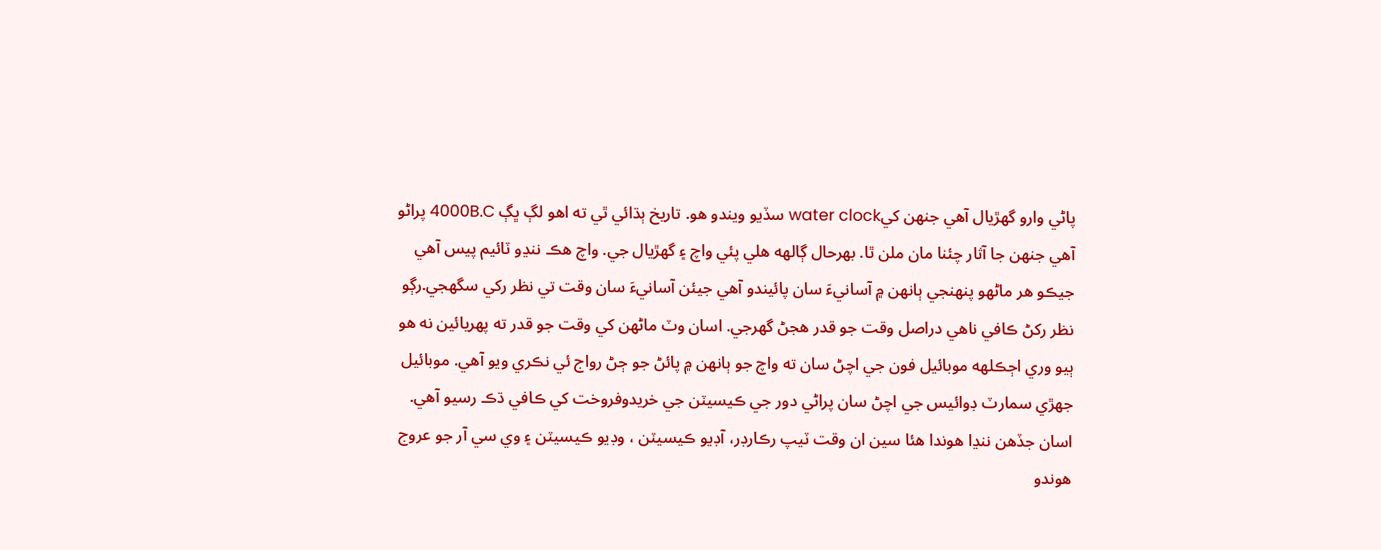پاڻي وارو گھڙيال آهي جنهن کيwater clock سڏيو ويندو هو. تاريخ ٻڌائي ٿي ته اهو لڳ ڀڳ 4000B.C پراڻو آهي جنهن جا آثار چئنا مان ملن ٿا. بهرحال ڳالهه هلي پئي واچ ۽ گھڙيال جي. واچ هڪ ننڍو ٽائيم پيس آهي جيڪو هر ماڻهو پنهنجي ٻانهن ۾ آسانيءَ سان پائيندو آهي جيئن آسانيءَ سان وقت تي نظر رکي سگھجي.رڳو نظر رکڻ ڪافي ناهي دراصل وقت جو قدر هجڻ گھرجي. اسان وٽ ماڻهن کي وقت جو قدر ته پهريائين نه هو ٻيو وري اڄڪلهه موبائيل فون جي اچڻ سان ته واچ جو ٻانهن ۾ پائڻ جو ڄڻ رواج ئي نڪري ويو آهي. موبائيل جهڙي سمارٽ ڊوائيس جي اچڻ سان پراڻي دور جي ڪيسيٽن جي خريدوفروخت کي ڪافي ڌڪ رسيو آهي. اسان جڏهن ننڍا هوندا هئا سين ان وقت ٽيپ رڪارڊر، آڊيو ڪيسيٽن ، وڊيو ڪيسيٽن ۽ وي سي آر جو عروج هوندو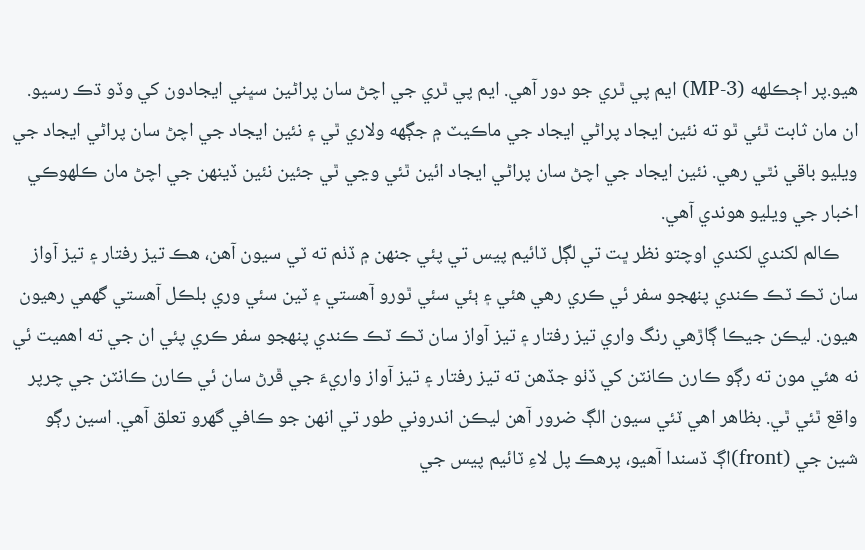هيو.پر اڄڪلهه (MP-3) ايم پي ٿري جو دور آهي. ايم پي ٿري جي اچڻ سان پراڻين سڀني ايجادون کي وڏو ڌڪ رسيو. ان مان ثابت ٿئي ٿو ته نئين ايجاد پراڻي ايجاد جي ماڪيٽ ۾ جڳهه ولاري ٿي ۽ نئين ايجاد جي اچڻ سان پراڻي ايجاد جي ويليو باقي نٿي رهي. نئين ايجاد جي اچڻ سان پراڻي ايجاد ائين ٿئي وڃي ٿي جئين نئين ڏينهن جي اچڻ مان ڪلهوڪي اخبار جي ويليو هوندي آهي.
    ڪالم لکندي لکندي اوچتو نظر ڀت تي لڳل ٽائيم پيس تي پئي جنهن ۾ ڏٺم ته ٽي سيون آهن، هڪ تيز رفتار ۽ تيز آواز سان ٽڪ ٽڪ ڪندي پنهجو سفر ئي ڪري رهي هئي ۽ ٻئي سئي ٿورو آهستي ۽ ٽين سئي وري بلڪل آهستي گھمي رهيون هيون. ليڪن جيڪا ڳاڙهي رنگ واري تيز رفتار ۽ تيز آواز سان ٽڪ ٽڪ ڪندي پنهجو سفر ڪري پئي ان جي ته اهميت ئي نه هئي مون ته رڳو ڪارن ڪانٽن کي ڏٺو جڏهن ته تيز رفتار ۽ تيز آواز واريءَ جي ڦرڻ سان ئي ڪارن ڪانٽن جي چرپر واقع ٿئي ٿي. بظاهر اهي ٽئي سيون الڳ ضرور آهن ليڪن اندروني طور تي انهن جو ڪافي گھرو تعلق آهي. اسين رڳو شين جي (front)اڳ ڏسندا آهيو، پرهڪ پل لاءِ ٽائيم پيس جي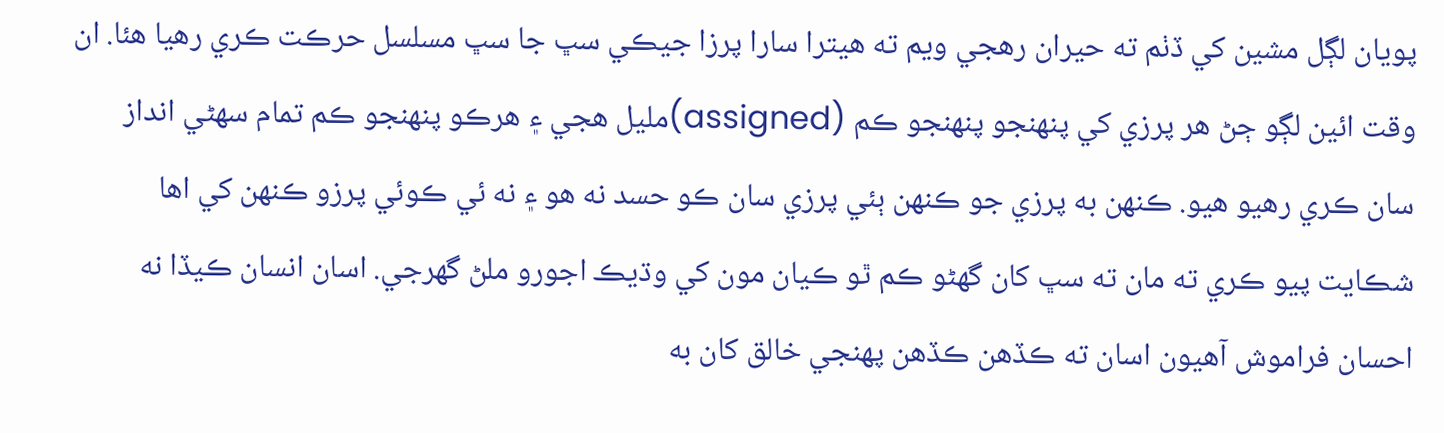پويان لڳل مشين کي ڏٺم ته حيران رهجي ويم ته هيترا سارا پرزا جيڪي سڀ جا سڀ مسلسل حرڪت ڪري رهيا هئا. ان وقت ائين لڳو ڄڻ هر پرزي کي پنهنجو پنهنجو ڪم (assigned)مليل هجي ۽ هرڪو پنهنجو ڪم تمام سهڻي انداز سان ڪري رهيو هيو. ڪنهن به پرزي جو ڪنهن ٻئي پرزي سان ڪو حسد نه هو ۽ نه ئي ڪوئي پرزو ڪنهن کي اها شڪايت پيو ڪري ته مان ته سڀ کان گھڻو ڪم ٿو ڪيان مون کي وڌيڪ اجورو ملڻ گھرجي. اسان انسان ڪيڏا نه احسان فراموش آهيون اسان ته ڪڏهن ڪڏهن پهنجي خالق کان به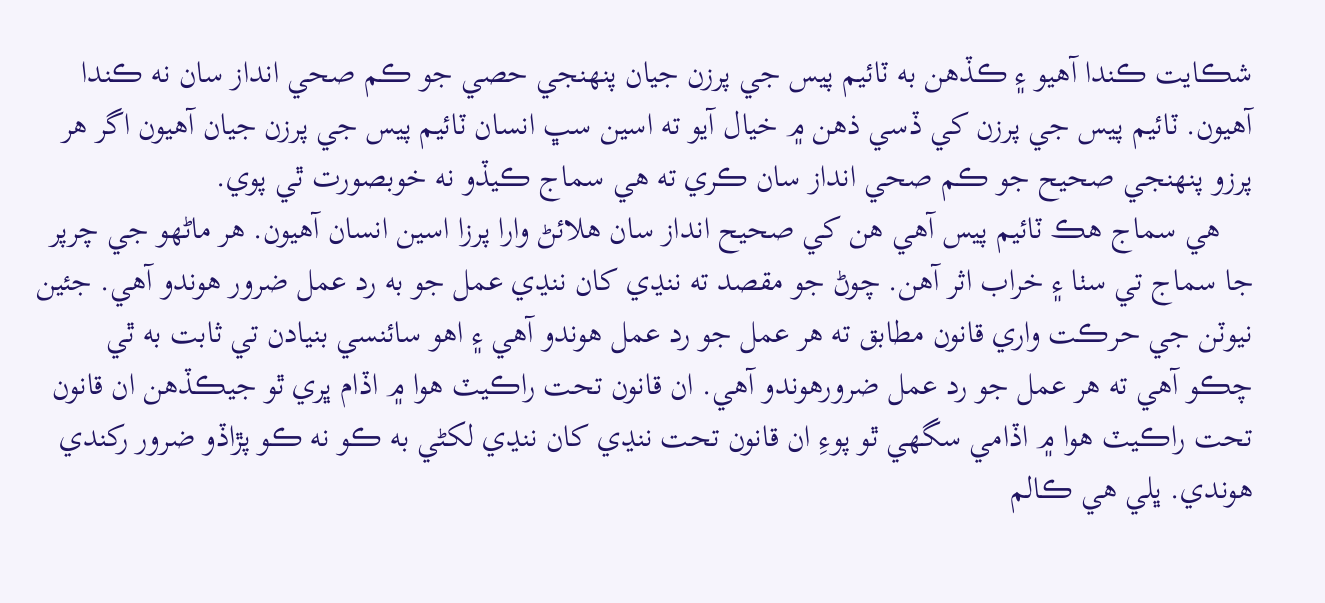شڪايت ڪندا آهيو ۽ ڪڏهن به ٽائيم پيس جي پرزن جيان پنهنجي حصي جو ڪم صحي انداز سان نه ڪندا آهيون. ٽائيم پيس جي پرزن کي ڏسي ذهن ۾ خيال آيو ته اسين سڀ انسان ٽائيم پيس جي پرزن جيان آهيون اگر هر پرزو پنهنجي صحيح جو ڪم صحي انداز سان ڪري ته هي سماج ڪيڏو نه خوبصورت ٿي پوي.
    هي سماج هڪ ٽائيم پيس آهي هن کي صحيح انداز سان هلائڻ وارا پرزا اسين انسان آهيون. هر ماڻهو جي چرپر جا سماج تي سٺا ۽ خراب اثر آهن. چوڻ جو مقصد ته ننڍي کان ننڍي عمل جو به رد عمل ضرور هوندو آهي. جئين نيوٽن جي حرڪت واري قانون مطابق ته هر عمل جو رد عمل هوندو آهي ۽ اهو سائنسي بنيادن تي ثابت به ٿي چڪو آهي ته هر عمل جو رد عمل ضرورهوندو آهي. ان قانون تحت راڪيٽ هوا ۾ اڏام ڀري ٿو جيڪڏهن ان قانون تحت راڪيٽ هوا ۾ اڏامي سگھي ٿو پوءِ ان قانون تحت ننڍي کان ننڍي لکڻي به ڪو نه ڪو پڙاڏو ضرور رکندي هوندي. ڀلي هي ڪالم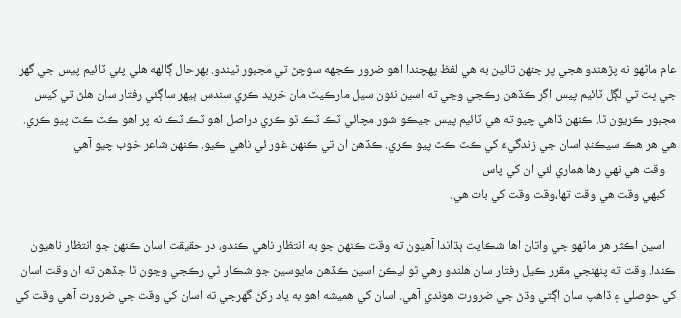عام ماڻهو نه پڙهندو هجي پر جنهن تائين به هي لفظ پهچندا اهو ضرور ڪجهه سوچڻ تي مجبور ٿيندو. بهرحال ڳالهه هلي پئي ٽائيم پيس جي گھر جي ڀت تي لڳل ٽائيم پيس اگر ڪڏهن رڪجي وڃي ته اسين نئون سيل مارڪيٽ مان خريد ڪري سندس ٻيهر ساڳئي رفتار سان هلڻ تي کيس مجبور ڪريون ٿا. ڪنهن ڏاهي چيو ته هي ٽائيم پيس جيڪو شور مچائي ٽڪ ٽڪ ٿو ڪري دراصل اهو ٽڪ ٽڪ نه پر اهو ڪٽ ڪٽ پيو ڪري. هي هر هڪ سيڪنڊ اسان جي زندگيءَ کي ڪٽ ڪٽ پيو ڪري. ڪڏهن ان تي ڪنهن غور ئي ناهي ڪيو. ڪنهن شاعر خوب چيو آهي
    وقت هي نهي رها هماري لئي ان کي پاس
    کبهي وقت هي وقت تها،وقت وقت کي بات هي.

    اسين اڪثر هر ماڻهو جي واتان اها شڪايت ٻڌاندا آهيون ته وقت ڪنهن جو به انتظار ناهي ڪندو، در حقيقت اسان ڪنهن جو انتظار ناهيون ڪندا. وقت ته پنهنجي مقرر ڪيل رفتار سان هلندو رهي ٿو ليڪن اسين ڪڏهن مايوسين جو شڪار ٿي رڪجي وڃون ٿا جڏهن ته ان وقت اسان کي حوصلي ۽ ڏاهپ سان اڳتي وڌڻ جي ضرورت هوندي آهي. اسان کي هميشه اهو به ياد رکڻ گھرجي ته اسان کي وقت جي ضرورت آهي وقت کي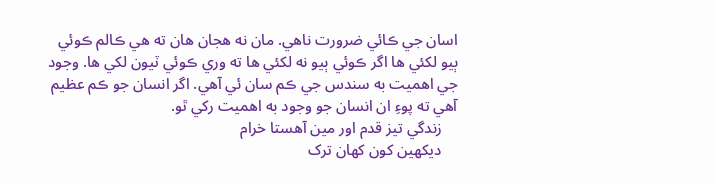اسان جي ڪائي ضرورت ناهي. مان نه هجان هان ته هي ڪالم ڪوئي ٻيو لکئي ها اگر ڪوئي ٻيو نه لکئي ها ته وري ڪوئي ٽيون لکي ها. وجود جي اهميت به سندس جي ڪم سان ئي آهي. اگر انسان جو ڪم عظيم آهي ته پوءِ ان انسان جو وجود به اهميت رکي ٿو.
    زندگي تيز قدم اور مين آهستا خرام
    ديکهين کون کهان ترک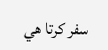سفر کرتا هي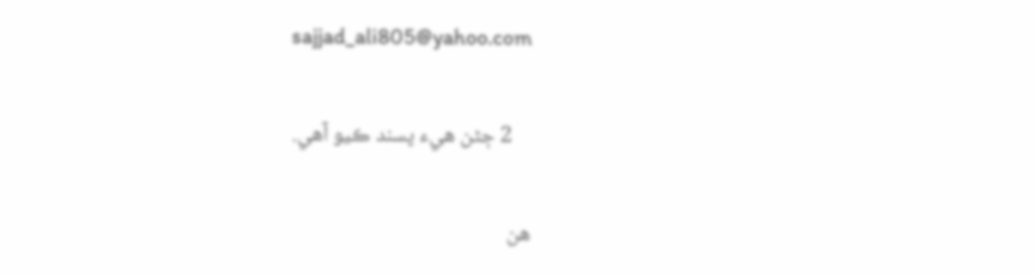sajjad_ali805@yahoo.com

    2 ڄڻن هيء پسند ڪيو آهي.

هن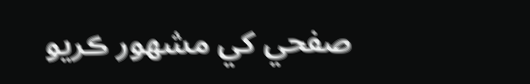صفحي کي مشهور ڪريو